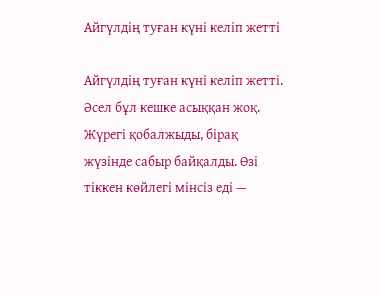Айгүлдің туған күні келіп жетті

Айгүлдің туған күні келіп жетті. Әсел бұл кешке асыққан жоқ. Жүрегі қобалжыды, бірақ жүзінде сабыр байқалды. Өзі тіккен көйлегі мінсіз еді —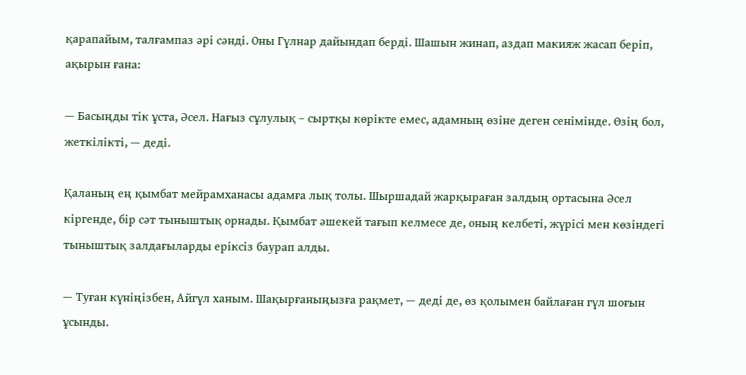қарапайым, талғампаз әрі сәнді. Оны Гүлнар дайындап берді. Шашын жинап, аздап макияж жасап беріп, ақырын ғана:

— Басыңды тік ұста, Әсел. Нағыз сұлулық – сыртқы көрікте емес, адамның өзіне деген сенімінде. Өзің бол, жеткілікті, — деді.

Қаланың ең қымбат мейрамханасы адамға лық толы. Шыршадай жарқыраған залдың ортасына Әсел кіргенде, бір сәт тыныштық орнады. Қымбат әшекей тағып келмесе де, оның келбеті, жүрісі мен көзіндегі тыныштық залдағыларды еріксіз баурап алды.

— Туған күніңізбен, Айгүл ханым. Шақырғаныңызға рақмет, — деді де, өз қолымен байлаған гүл шоғын ұсынды.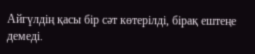Айгүлдің қасы бір сәт көтерілді, бірақ ештеңе демеді.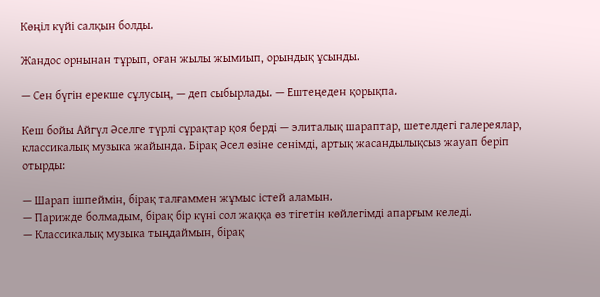Көңіл күйі салқын болды.

Жандос орнынан тұрып, оған жылы жымиып, орындық ұсынды.

— Сен бүгін ерекше сұлусың, — деп сыбырлады. — Ештеңеден қорықпа.

Кеш бойы Айгүл Әселге түрлі сұрақтар қоя берді — элиталық шараптар, шетелдегі галереялар, классикалық музыка жайында. Бірақ Әсел өзіне сенімді, артық жасандылықсыз жауап беріп отырды:

— Шарап ішпеймін, бірақ талғаммен жұмыс істей аламын.
— Парижде болмадым, бірақ бір күні сол жаққа өз тігетін көйлегімді апарғым келеді.
— Классикалық музыка тыңдаймын, бірақ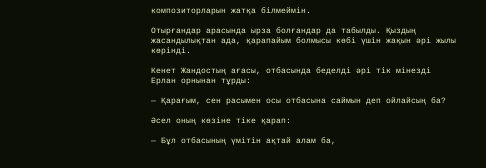композиторларын жатқа білмеймін.

Отырғандар арасында ырза болғандар да табылды. Қыздың жасандылықтан ада, қарапайым болмысы көбі үшін жақын әрі жылы көрінді.

Кенет Жандостың ағасы, отбасында беделді әрі тік мінезді Ерлан орнынан тұрды:

— Қарағым, сен расымен осы отбасына саймын деп ойлайсың ба?

Әсел оның көзіне тіке қарап:

— Бұл отбасының үмітін ақтай алам ба,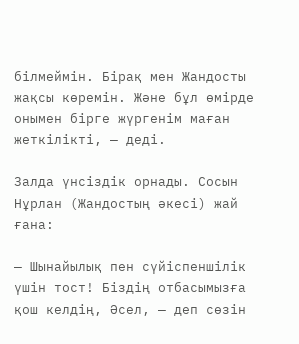білмеймін. Бірақ мен Жандосты жақсы көремін. Және бұл өмірде онымен бірге жүргенім маған жеткілікті, — деді.

Залда үнсіздік орнады. Сосын Нұрлан (Жандостың әкесі) жай ғана:

— Шынайылық пен сүйіспеншілік үшін тост! Біздің отбасымызға қош келдің, Әсел, — деп сөзін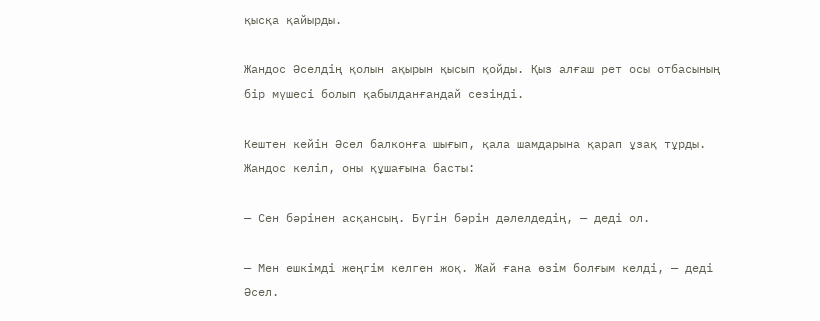қысқа қайырды.

Жандос Әселдің қолын ақырын қысып қойды. Қыз алғаш рет осы отбасының бір мүшесі болып қабылданғандай сезінді.

Кештен кейін Әсел балконға шығып, қала шамдарына қарап ұзақ тұрды. Жандос келіп, оны құшағына басты:

— Сен бәрінен асқансың. Бүгін бәрін дәлелдедің, — деді ол.

— Мен ешкімді жеңгім келген жоқ. Жай ғана өзім болғым келді, — деді Әсел.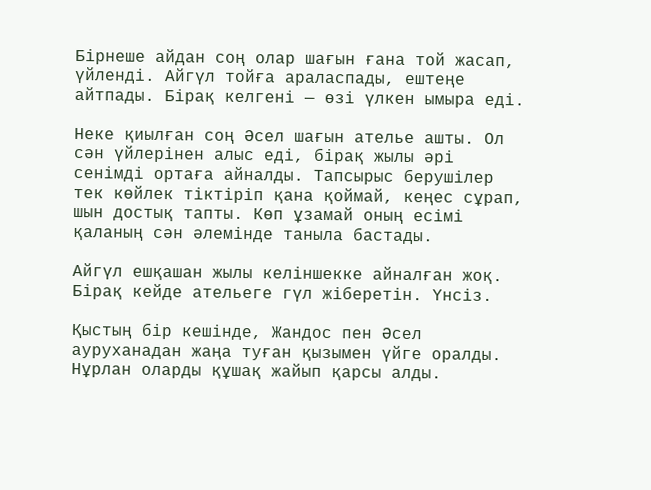Бірнеше айдан соң олар шағын ғана той жасап, үйленді. Айгүл тойға араласпады, ештеңе айтпады. Бірақ келгені — өзі үлкен ымыра еді.

Неке қиылған соң Әсел шағын ателье ашты. Ол сән үйлерінен алыс еді, бірақ жылы әрі сенімді ортаға айналды. Тапсырыс берушілер тек көйлек тіктіріп қана қоймай, кеңес сұрап, шын достық тапты. Көп ұзамай оның есімі қаланың сән әлемінде таныла бастады.

Айгүл ешқашан жылы келіншекке айналған жоқ. Бірақ кейде ательеге гүл жіберетін. Үнсіз.

Қыстың бір кешінде, Жандос пен Әсел ауруханадан жаңа туған қызымен үйге оралды. Нұрлан оларды құшақ жайып қарсы алды.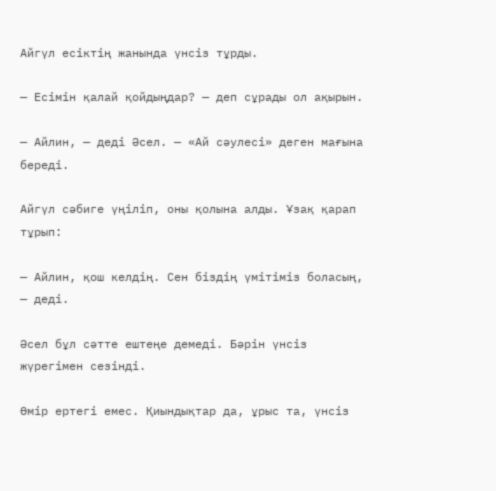Айгүл есіктің жанында үнсіз тұрды.

— Есімін қалай қойдыңдар? — деп сұрады ол ақырын.

— Айлин, — деді Әсел. — «Ай сәулесі» деген мағына береді.

Айгүл сәбиге үңіліп, оны қолына алды. Ұзақ қарап тұрып:

— Айлин, қош келдің. Сен біздің үмітіміз боласың, — деді.

Әсел бұл сәтте ештеңе демеді. Бәрін үнсіз жүрегімен сезінді.

Өмір ертегі емес. Қиындықтар да, ұрыс та, үнсіз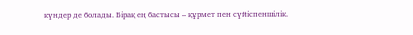күндер де болады. Бірақ ең бастысы – құрмет пен сүйіспеншілік.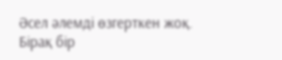Әсел әлемді өзгерткен жоқ. Бірақ бір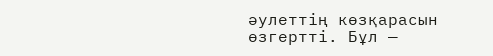әулеттің көзқарасын өзгертті. Бұл —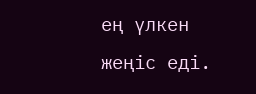ең үлкен жеңіс еді.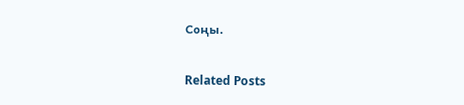Соңы.

Related Posts